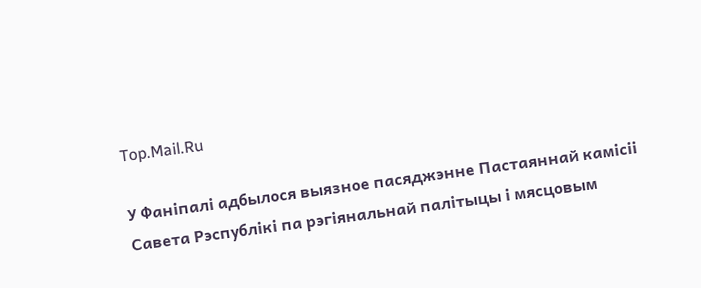Top.Mail.Ru

У Фаніпалі адбылося выязное пасяджэнне Пастаяннай камісіі Савета Рэспублікі па рэгіянальнай палітыцы і мясцовым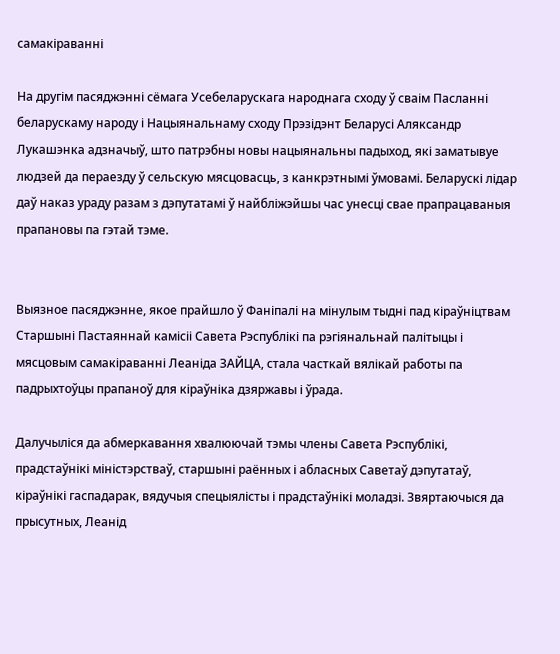самакіраванні

На другім пасяджэнні сёмага Усебеларускага народнага сходу ў сваім Пасланні беларускаму народу і Нацыянальнаму сходу Прэзідэнт Беларусі Аляксандр Лукашэнка адзначыў, што патрэбны новы нацыянальны падыход, які заматывуе людзей да пераезду ў сельскую мясцовасць, з канкрэтнымі ўмовамі. Беларускі лідар даў наказ ураду разам з дэпутатамі ў найбліжэйшы час унесці свае прапрацаваныя прапановы па гэтай тэме.


Выязное пасяджэнне, якое прайшло ў Фаніпалі на мінулым тыдні пад кіраўніцтвам Старшыні Пастаяннай камісіі Савета Рэспублікі па рэгіянальнай палітыцы і мясцовым самакіраванні Леаніда ЗАЙЦА, стала часткай вялікай работы па падрыхтоўцы прапаноў для кіраўніка дзяржавы і ўрада.

Далучыліся да абмеркавання хвалюючай тэмы члены Савета Рэспублікі, прадстаўнікі міністэрстваў, старшыні раённых і абласных Саветаў дэпутатаў, кіраўнікі гаспадарак, вядучыя спецыялісты і прадстаўнікі моладзі. Звяртаючыся да прысутных, Леанід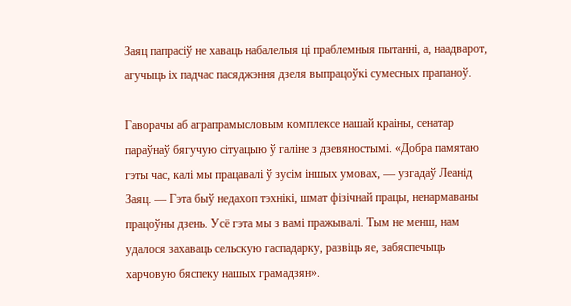Заяц папрасіў не хаваць набалелыя ці праблемныя пытанні, а, наадварот, агучыць іх падчас пасяджэння дзеля выпрацоўкі сумесных прапаноў.

Гаворачы аб аграпрамысловым комплексе нашай краіны, сенатар параўнаў бягучую сітуацыю ў галіне з дзевяностымі. «Добра памятаю гэты час, калі мы працавалі ў зусім іншых умовах, — узгадаў Леанід Заяц. — Гэта быў недахоп тэхнікі, шмат фізічнай працы, ненармаваны працоўны дзень. Усё гэта мы з вамі пражывалі. Тым не менш, нам удалося захаваць сельскую гаспадарку, развіць яе, забяспечыць харчовую бяспеку нашых грамадзян».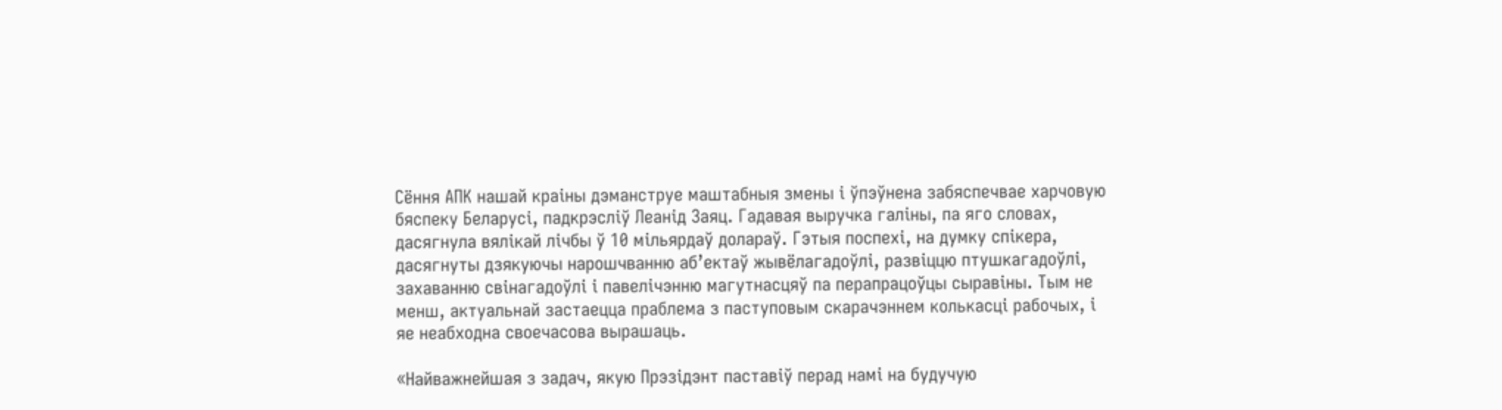Сёння АПК нашай краіны дэманструе маштабныя змены і ўпэўнена забяспечвае харчовую бяспеку Беларусі, падкрэсліў Леанід Заяц. Гадавая выручка галіны, па яго словах, дасягнула вялікай лічбы ў 10 мільярдаў долараў. Гэтыя поспехі, на думку спікера, дасягнуты дзякуючы нарошчванню аб’ектаў жывёлагадоўлі, развіццю птушкагадоўлі, захаванню свінагадоўлі і павелічэнню магутнасцяў па перапрацоўцы сыравіны. Тым не менш, актуальнай застаецца праблема з паступовым скарачэннем колькасці рабочых, і яе неабходна своечасова вырашаць.

«Найважнейшая з задач, якую Прэзідэнт паставіў перад намі на будучую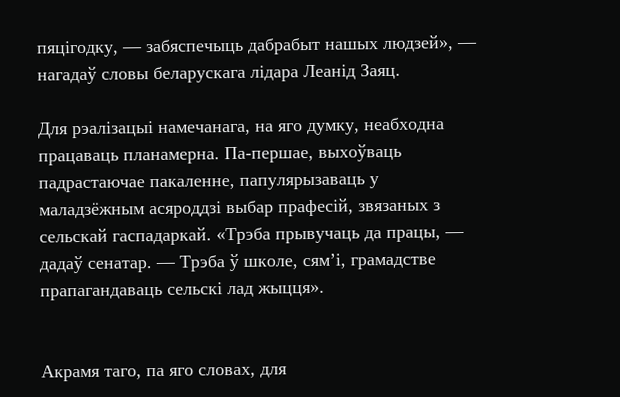пяцігодку, — забяспечыць дабрабыт нашых людзей», — нагадаў словы беларускага лідара Леанід Заяц.

Для рэалізацыі намечанага, на яго думку, неабходна працаваць планамерна. Па-першае, выхоўваць падрастаючае пакаленне, папулярызаваць у маладзёжным асяроддзі выбар прафесій, звязаных з сельскай гаспадаркай. «Трэба прывучаць да працы, — дадаў сенатар. — Трэба ў школе, сям’і, грамадстве прапагандаваць сельскі лад жыцця».


Акрамя таго, па яго словах, для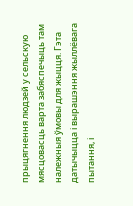прыцягнення людзей у сельскую мясцовасць варта забяспечыць там належныя ўмовы для жыцця. Гэта датычыцца і вырашэння жыллёвага пытання, і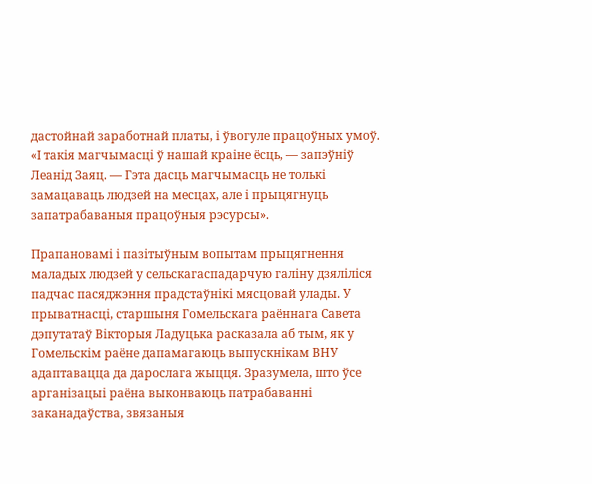дастойнай заработнай платы, і ўвогуле працоўных умоў. «І такія магчымасці ў нашай краіне ёсць, — запэўніў Леанід Заяц. — Гэта дасць магчымасць не толькі замацаваць людзей на месцах, але і прыцягнуць запатрабаваныя працоўныя рэсурсы».

Прапановамі і пазітыўным вопытам прыцягнення маладых людзей у сельскагаспадарчую галіну дзяліліся падчас пасяджэння прадстаўнікі мясцовай улады. У прыватнасці, старшыня Гомельскага раённага Савета дэпутатаў Вікторыя Ладуцька расказала аб тым, як у Гомельскім раёне дапамагаюць выпускнікам ВНУ адаптавацца да дарослага жыцця. Зразумела, што ўсе арганізацыі раёна выконваюць патрабаванні заканадаўства, звязаныя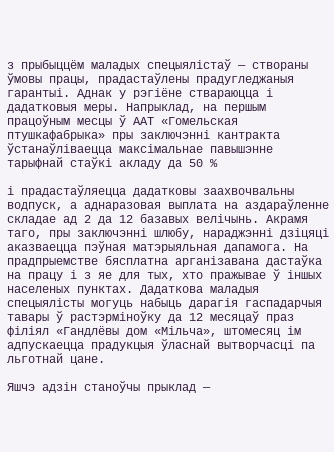з прыбыццём маладых спецыялістаў — створаны ўмовы працы, прадастаўлены прадугледжаныя гарантыі. Аднак у рэгіёне ствараюцца і дадатковыя меры. Напрыклад, на першым працоўным месцы ў ААТ «Гомельская птушкафабрыка» пры заключэнні кантракта ўстанаўліваецца максімальнае павышэнне тарыфнай стаўкі акладу да 50 %

і прадастаўляецца дадатковы заахвочвальны водпуск, а аднаразовая выплата на аздараўленне складае ад 2 да 12 базавых велічынь. Акрамя таго, пры заключэнні шлюбу, нараджэнні дзіцяці аказваецца пэўная матэрыяльная дапамога. На прадпрыемстве бясплатна арганізавана дастаўка на працу і з яе для тых, хто пражывае ў іншых населеных пунктах. Дадаткова маладыя спецыялісты могуць набыць дарагія гаспадарчыя тавары ў растэрміноўку да 12 месяцаў праз філіял «Гандлёвы дом «Мільча», штомесяц ім адпускаецца прадукцыя ўласнай вытворчасці па льготнай цане.

Яшчэ адзін станоўчы прыклад —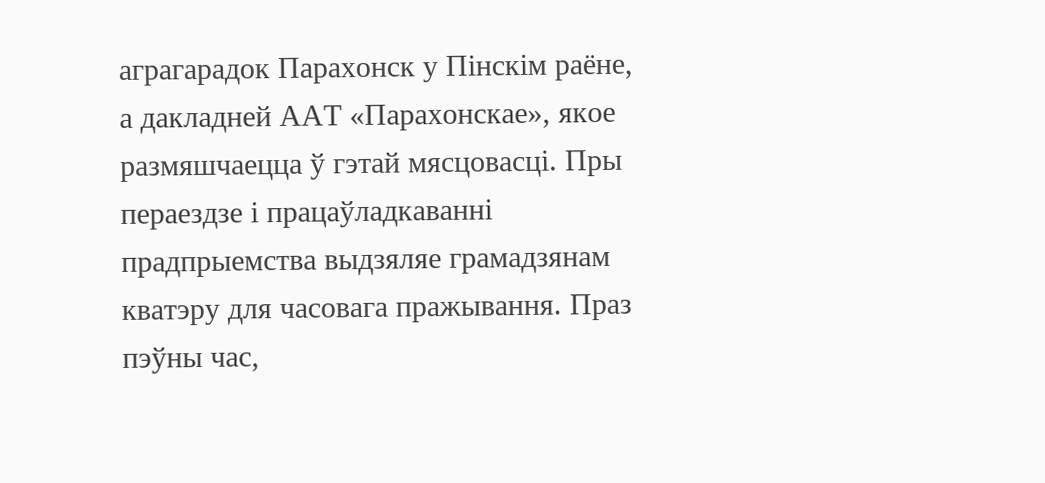аграгарадок Парахонск у Пінскім раёне, а дакладней ААТ «Парахонскае», якое размяшчаецца ў гэтай мясцовасці. Пры пераездзе і працаўладкаванні прадпрыемства выдзяляе грамадзянам кватэру для часовага пражывання. Праз пэўны час,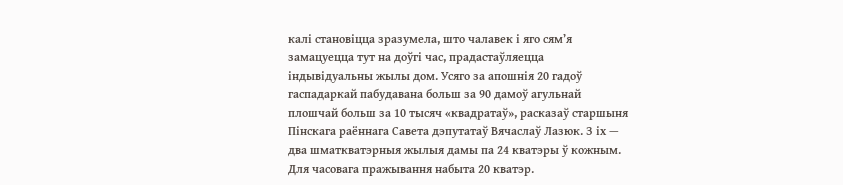калі становіцца зразумела, што чалавек і яго сям’я замацуецца тут на доўгі час, прадастаўляецца індывідуальны жылы дом. Усяго за апошнія 20 гадоў гаспадаркай пабудавана больш за 90 дамоў агульнай плошчай больш за 10 тысяч «квадратаў», расказаў старшыня Пінскага раённага Савета дэпутатаў Вячаслаў Лазюк. З іх — два шматкватэрныя жылыя дамы па 24 кватэры ў кожным. Для часовага пражывання набыта 20 кватэр.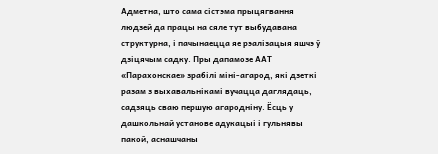Адметна, што сама сістэма прыцягвання людзей да працы на сяле тут выбудавана структурна, і пачынаецца яе рэалізацыя яшчэ ў дзіцячым садку. Пры дапамозе ААТ «Парахонскае» зрабілі міні-агарод, які дзеткі разам з выхавальнікамі вучацца даглядаць, садзяць сваю першую агародніну. Ёсць у дашкольнай установе адукацыі і гульнявы пакой, аснашчаны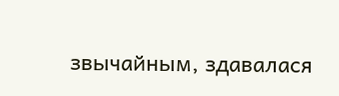звычайным, здавалася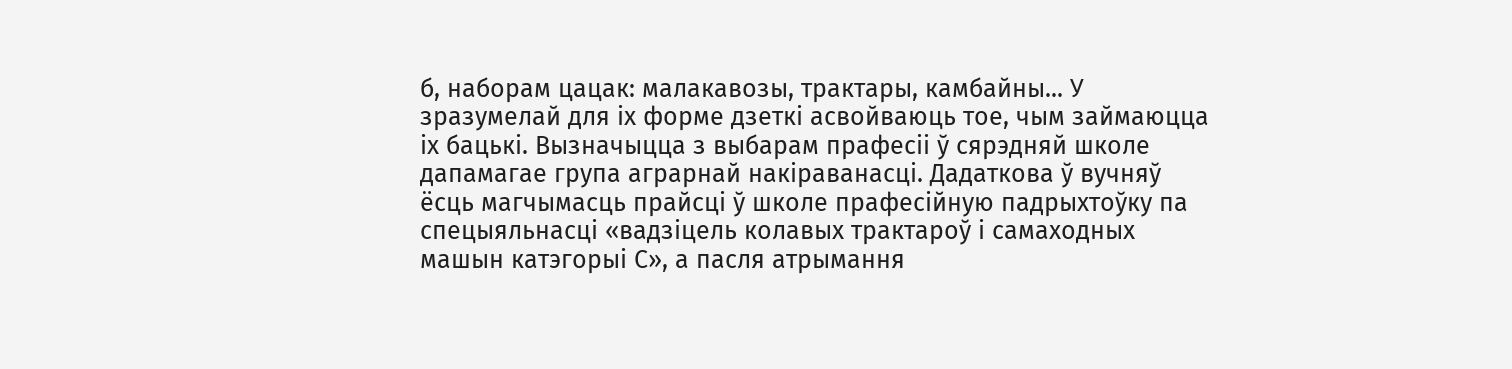б, наборам цацак: малакавозы, трактары, камбайны... У зразумелай для іх форме дзеткі асвойваюць тое, чым займаюцца іх бацькі. Вызначыцца з выбарам прафесіі ў сярэдняй школе дапамагае група аграрнай накіраванасці. Дадаткова ў вучняў ёсць магчымасць прайсці ў школе прафесійную падрыхтоўку па спецыяльнасці «вадзіцель колавых трактароў і самаходных машын катэгорыі С», а пасля атрымання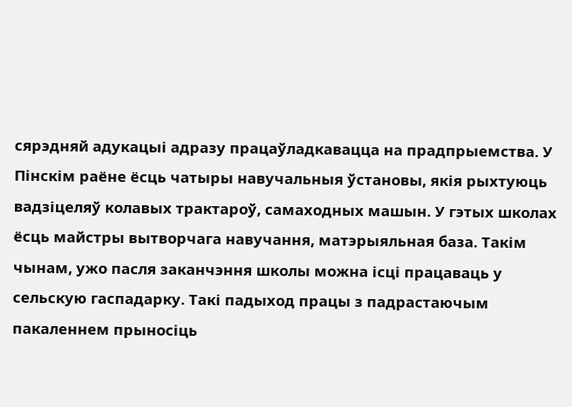сярэдняй адукацыі адразу працаўладкавацца на прадпрыемства. У Пінскім раёне ёсць чатыры навучальныя ўстановы, якія рыхтуюць вадзіцеляў колавых трактароў, самаходных машын. У гэтых школах ёсць майстры вытворчага навучання, матэрыяльная база. Такім чынам, ужо пасля заканчэння школы можна ісці працаваць у сельскую гаспадарку. Такі падыход працы з падрастаючым пакаленнем прыносіць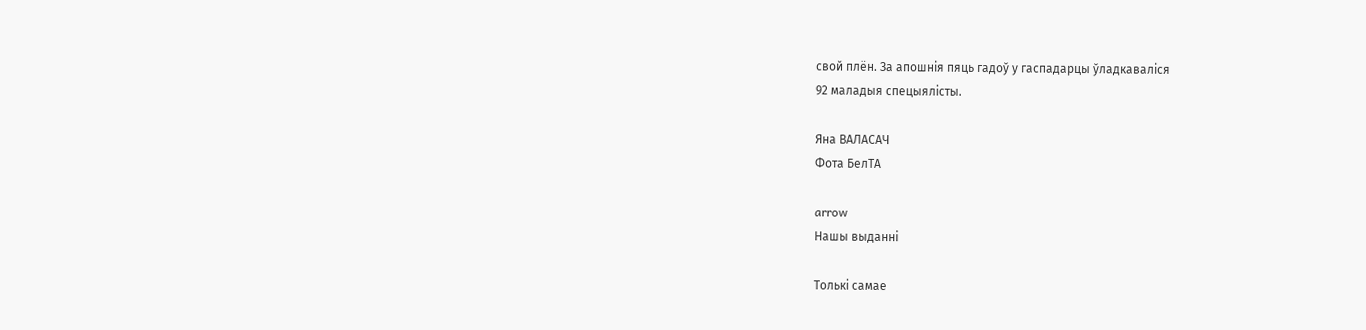свой плён. За апошнія пяць гадоў у гаспадарцы ўладкаваліся
92 маладыя спецыялісты.

Яна ВАЛАСАЧ
Фота БелТА

arrow
Нашы выданні

Толькі самае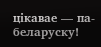цікавае — па-беларуску!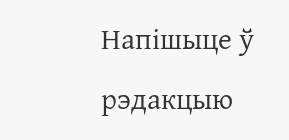Напішыце ў рэдакцыю